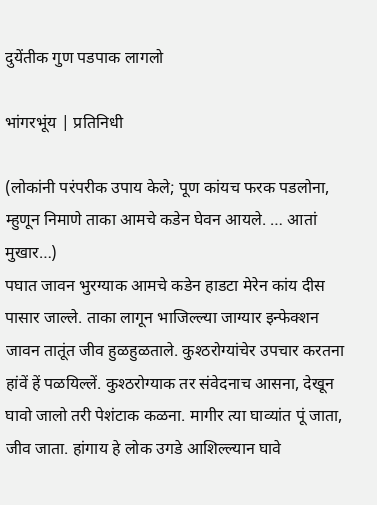दुयेंतीक गुण पडपाक लागलो

भांगरभूंय | प्रतिनिधी

(लोकांनी परंपरीक उपाय केले; पूण कांयच फरक पडलोना, म्हुणून निमाणे ताका आमचे कडेन घेवन आयले. … आतां मुखार…)
पघात जावन भुरग्याक आमचे कडेन हाडटा मेरेन कांय दीस पासार जाल्ले. ताका लागून भाजिल्ल्या जाग्यार इन्फेक्शन जावन तातूंत जीव हुळहुळताले. कुश्ठरोग्यांचेर उपचार करतना हांवें हें पळयिल्लें. कुश्ठरोग्याक तर संवेदनाच आसना, देखून घावो जालो तरी पेशंटाक कळना. मागीर त्या घाव्यांत पूं जाता, जीव जाता. हांगाय हे लोक उगडे आशिल्ल्यान घावे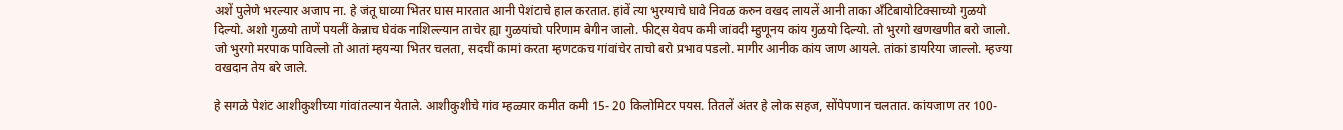अशें पुलेणे भरल्यार अजाप ना. हे जंतू घाव्या भितर घास मारतात आनी पेशंटाचे हाल करतात. हांवें त्या भुरग्याचे घावे निवळ करुन वखद लायलें आनी ताका अँटिबायोटिक्साच्यो गुळयो दिल्यो. अशो गुळयो ताणें पयलीं केन्नाच घेवंक नाशिल्ल्यान ताचेर ह्या गुळयांचो परिणाम बेगीन जालो. फीट्स येवप कमी जांवदी म्हुणूनय कांय गुळयो दिल्यो. तो भुरगो खणखणीत बरो जालो. जो भुरगो मरपाक पाविल्लो तो आतां म्हयन्या भितर चलता, सदचीं कामां करता म्हणटकच गांवांचेर ताचो बरो प्रभाव पडलो. मागीर आनीक कांय जाण आयले. तांकां डायरिया जाल्लो. म्हज्या वखदान तेय बरे जाले.

हे सगळे पेशंट आशीकुशीच्या गांवांतल्यान येताले. आशीकुशीचे गांव म्हळ्यार कमीत कमी 15- 20 किलोमिटर पयस. तितलें अंतर हे लोक सहज, सोंपेपणान चलतात. कांयजाण तर 100-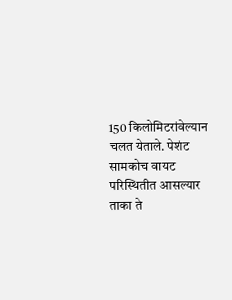150 किलोमिटरांवेल्यान चलत येताले. पेशंट सामकोच वायट परिस्थितीत आसल्यार ताका ते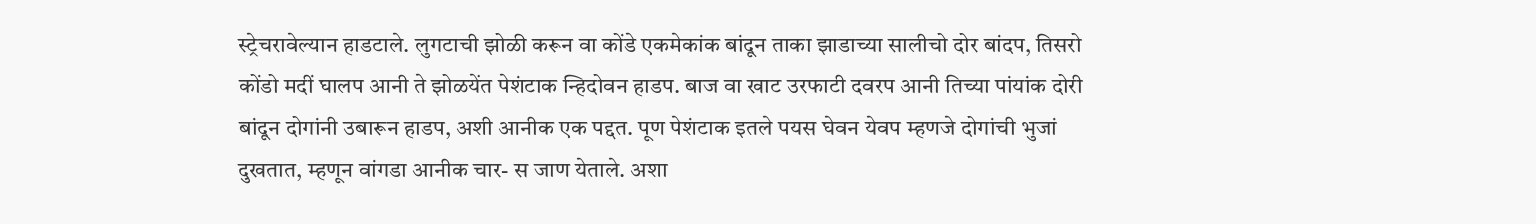स्ट्रेचरावेल्यान हाडटाले. लुगटाची झोळी करून वा कोंडे एकमेकांक बांदून ताका झाडाच्या सालीचो दोर बांदप, तिसरो कोंडो मदीं घालप आनी ते झोळयेंत पेशंटाक न्हिदोवन हाडप. बाज वा खाट उरफाटी दवरप आनी तिच्या पांयांक दोरी बांदून दोगांनी उबारून हाडप, अशी आनीक एक पद्दत. पूण पेशंटाक इतले पयस घेवन येवप म्हणजे दोगांची भुजां दुखतात, म्हणून वांगडा आनीक चार- स जाण येताले. अशा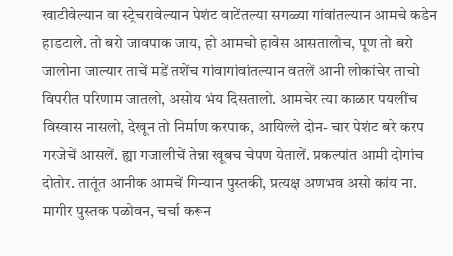खाटीवेल्यान वा स्ट्रेचरावेल्यान पेशंट वाटेंतल्या सगळ्या गांवांतल्यान आमचे कडेन हाडटाले. तो बरो जावपाक जाय, हो आमचो हावेस आसतालोच, पूण तो बरो जालोना जाल्यार ताचें मडें तशेंच गांवागांवांतल्यान वतलें आनी लोकांचेर ताचो विपरीत परिणाम जातलो, असोय भंय दिसतालो. आमचेर त्या काळार पयलींच विस्वास नासलो, देखून तो निर्माण करपाक, आयिल्ले दोन- चार पेशंट बरे करप गरजेचें आसलें. ह्या गजालीचें तेन्ना खूबच चेपण येतालें. प्रकल्पांत आमी दोगांच दोतोर. तातूंत आनीक आमचें गिन्यान पुस्तकी, प्रत्यक्ष अणभव असो कांय ना. मागीर पुस्तक पळोवन, चर्चा करून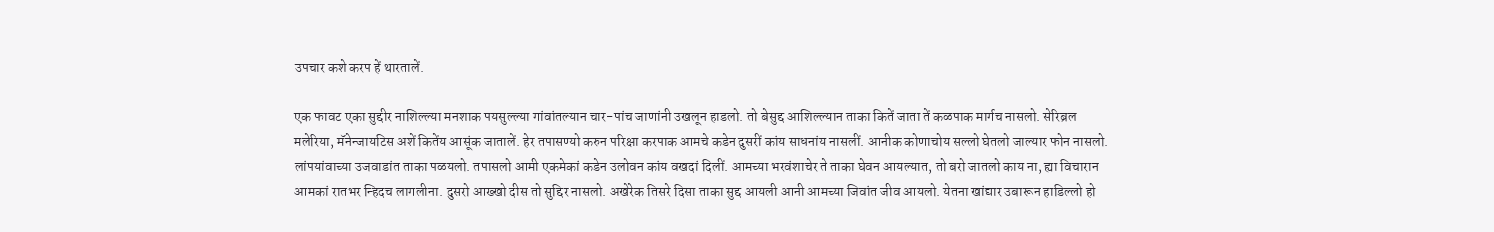उपचार कशे करप हें थारतालें.

एक फावट एका सुद्दीर नाशिल्ल्या मनशाक पयसुल्ल्या गांवांतल्यान चार-पांच जाणांनी उखलून हाडलो. तो बेसुद्द आशिल्ल्यान ताका कितें जाता तें कळपाक मार्गच नासलो. सेरिब्रल मलेरिया, मॅनेन्जायटिस अशें कितेंय आसूंक जातालें. हेर तपासण्यो करुन परिक्षा करपाक आमचे कडेन दुसरीं कांय साधनांय नासलीं. आनीक कोणाचोय सल्लो घेतलो जाल्यार फोन नासलो. लांपयांवाच्या उजवाडांत ताका पळयलो. तपासलो आमी एकमेकां कडेन उलोवन कांय वखदां दिलीं. आमच्या भरवंशाचेर ते ताका घेवन आयल्यात, तो बरो जातलो काय ना, ह्या विचारान आमकां रातभर न्हिदच लागलीना. दुसरो आख्खो दीस तो सुद्दिर नासलो. अखेरेक तिसरे दिसा ताका सुद्द आयली आनी आमच्या जिवांत जीव आयलो. येतना खांद्यार उबारून हाडिल्लो हो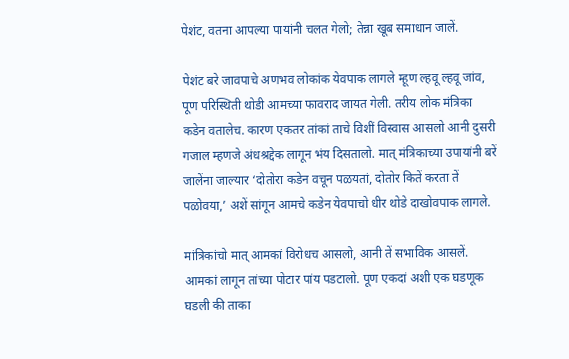पेशंट, वतना आपल्या पायांनी चलत गेलो; तेन्ना खूब समाधान जालें.

पेशंट बरे जावपाचे अणभव लोकांक येवपाक लागले म्हूण ल्हवू ल्हवू जांव, पूण परिस्थिती थोडी आमच्या फावराद जायत गेली. तरीय लोक मंत्रिका कडेन वतालेच. कारण एकतर तांकां ताचे विशीं विस्वास आसलो आनी दुसरी गजाल म्हणजे अंधश्रद्देक लागून भंय दिसतालो. मात् मंत्रिकाच्या उपायांनी बरें जालेंना जाल्यार ‘दोतोरा कडेन वचून पळयतां, दोतोर कितें करता तें पळोवया,’ अशें सांगून आमचे कडेन येवपाचो धीर थोडे दाखोवपाक लागले.

मांत्रिकांचो मात् आमकां विरोधच आसलो, आनी तें सभाविक आसलें. आमकां लागून तांच्या पोटार पांय पडटालो. पूण एकदां अशी एक घडणूक घडली की ताका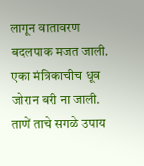लागून वातावरण बदलपाक मजत जाली. एका मंत्रिकाचीच धूव जोरान बरी ना जाली. ताणें ताचे सगळे उपाय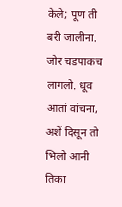केले; पूण ती बरी जालीना. जोर चडपाकच लागलो. धूव आतां वांचना, अशें दिसून तो भिलो आनी तिका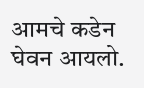आमचे कडेन घेवन आयलो.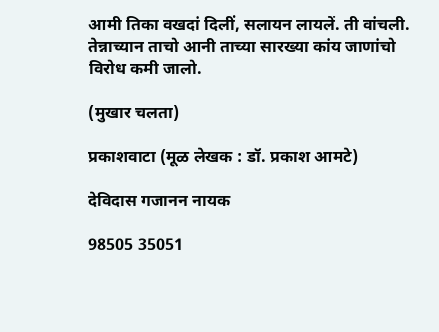आमी तिका वखदां दिलीं, सलायन लायलें. ती वांचली. तेन्नाच्यान ताचो आनी ताच्या सारख्या कांय जाणांचो विरोध कमी जालो.

(मुखार चलता)

प्रकाशवाटा (मूळ लेखक : डॉ. प्रकाश आमटे)

देविदास गजानन नायक

98505 35051